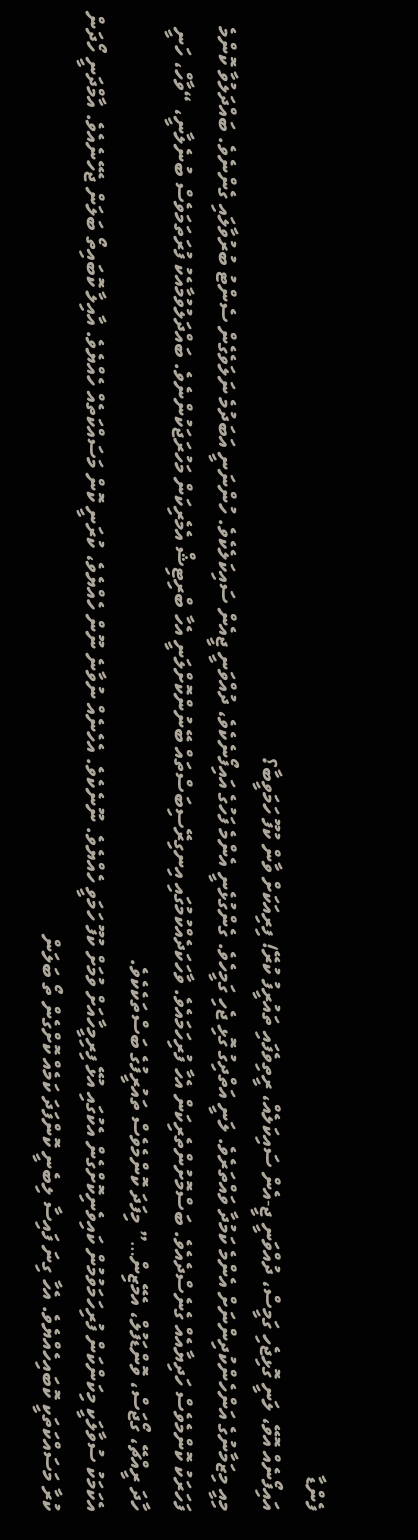ފެންޑާ
އައިފޯނެއް އޮވޭ، ލަނީ ގޮޅިޖެހި ގަމީސް، ދުއްވަނީ ޖީ-އެން ސައިކަލެއް، ރީތިވެފައި ތައުރީފު ކުރޭ! ފިރިއަކަށް ވާން ކުފޫ ހަމަވީބާ؟
މިއީ މިޒަމާނުގެ އަންހެންކުދިންނަށް އެންމެ ކަމުދާ ވައްތަރެވެ. ލަނީ އަތްދިގު ގޮޅި ޖެހި ގަމީހެވެ. ގެންގުޅެނީ އެންމެ ފަހުގެ އައިފޯނެކެވެ، ދުއްވަނީ ޖީއެން ސައިކަލެކެވެ. ހުންނަނީ އަބަދުމެ ނަލަވެގެން ސެންޓު ބުރުވާލައި ގެންނެވެ. ބައްދަލުވާ ކޮންމެ ފަހަރަކު ކޮންމެވެސް ހަދިޔާއެއް ގެނެސްދެއެވެ. ބަސްމޮށުންތެރިކަން އެހާ ފުރިހަމައެވެ. ވާހަކަދެއްކުމުގައި އިނގިރޭސިބަސްތައް ބޭނުންކޮށްލަނީ އެހާ ބްރިޓިޝް އެމެރިކަން މަހުރަޖަކުންނެވެ. ބައްދަލުވުމާއެކު ފުރަތަމަވެސް ބުނެލާނީ، “ވާހް، ހަނީ ހާދަ ރީއްޗޭ، ގޯޖަސް، ވޮންޑަފުލް، އެމޭޒިން…” މިފަދަ ކޮންމެވެސް ތައުރީފުގެ ބަސްތަކެކެވެ.
އެކަމަކު ސުވާލަކީ މިކަންކަން ފުރިހަމަވުމުން ކައިވެނިކޮށްގެން އެކުގައި އުޅޭ ފިރިމީހާއަށް ވުމަށް ކުފޫ ހަމަވީ ހެއްޔެވެ. ނޫނެކެވެ. އެހެނެއް ނުވާނެ ނޫން ހެއްޔެވެ، ކުރަނީ ކޮން މަސައްކަތެއް ހެއްޔެވެ. އާއިލާ ކޮބައިތޯ ބަލަން ޖެހޭނެއެވެ. އާމްދަނީ ހޯދަން ކުރާ މަސައްކަތަކީ ކޮބައިހެއްޔެވެ. އެހާ ގިނަ ފައިސާ ލިބެނީ ކޮންފަދަ ކަމެއް ކޮށްގެން ތޯ ބަލަން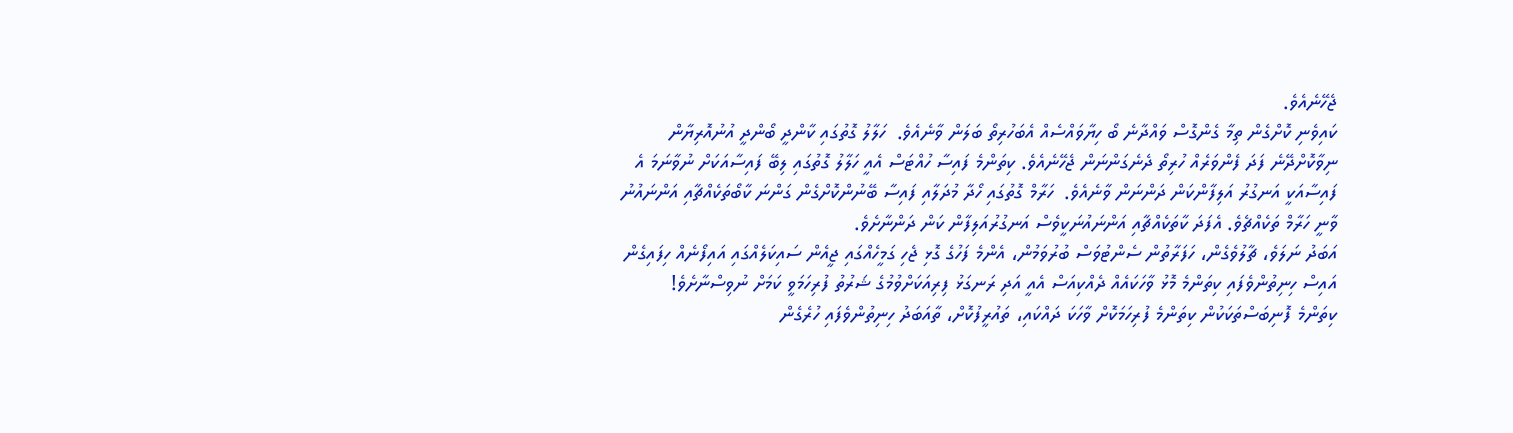ޖެހޭނެއެވެ.
ކައިވެނި ކޮށްގެން ތިމާ ގެންގޮސް ވައްދާނެ ބޯ ހިޔާވައްސެއް އެބަހުރިތޯ ބަލަން ވާނެއެވެ.  ހަލާލު ގޮތުގައި ކާންދީ ބޯންދީ އުނުއޮރިޔާން ނިވާކޮށްދޭނެ ފަދަ ފެންވަރެއް ހުރިތޯ ދެނެގަންނަން ޖެހޭނެއެވެ. ކިތަންމެ ފައިސާ ހުއްޓަސް އެއީ ހަލާލު ގޮތުގައި ލިބޭ ފައިސާއަކަށް ނުވާނަމަ އެ ފައިސާއަކީ އަނގުރު އަލިފާންކަން ދަންނަން ވާނެއެވެ.  ހަރާމް ގޮތުގައި ހޯދާ މުދަލާއި ފައިސާ ބޭނުންކޮށްގެން ގަންނަ ކާބޯތަކެއްޗާއި އަންނައުނު ވާނީ ހަރާމް ތަކެއްޗެވެ. އެފަދަ ކާތަކެއްޗާއި އަންނައުނަކީވެސް އަނގުރުއަލިފާން ކަން ދަންނާށެވެ.
އަބަދު ނަލަވެ، ޗާލުވެގެން، ހަފަރާތުން ސެންޓުވަސް ބުރުވަމުން، އެންމެ ފަހުގެ ގޮޅި ޖެހި ގަމީހެއްގައި ޖީއެން ސައިކަލެއްގައި އައިފޯނެއް ހިފައިގެން އައިސް ހިނިތުންވެފައި ކިތަންމެ މޮޅު ވާހަކައެއް ދެއްކިއަސް އެއީ އަދި ރަނގަޅު ފިރިއަކަށްވުމުގެ ޝަރުތު ފުރިހަމަވީ ކަމަށް ނުވިސްނާށެވެ!
ކިތަންމެ ފޮނިބަސްތަކަކުން ކިތަންމެ ފުރިހަމަކޮށް ވާހަކަ ދައްކައި، ތައުރީފުކޮށް، ތާއަބަދު ހިނިތުންވެފައި ހުރެގެން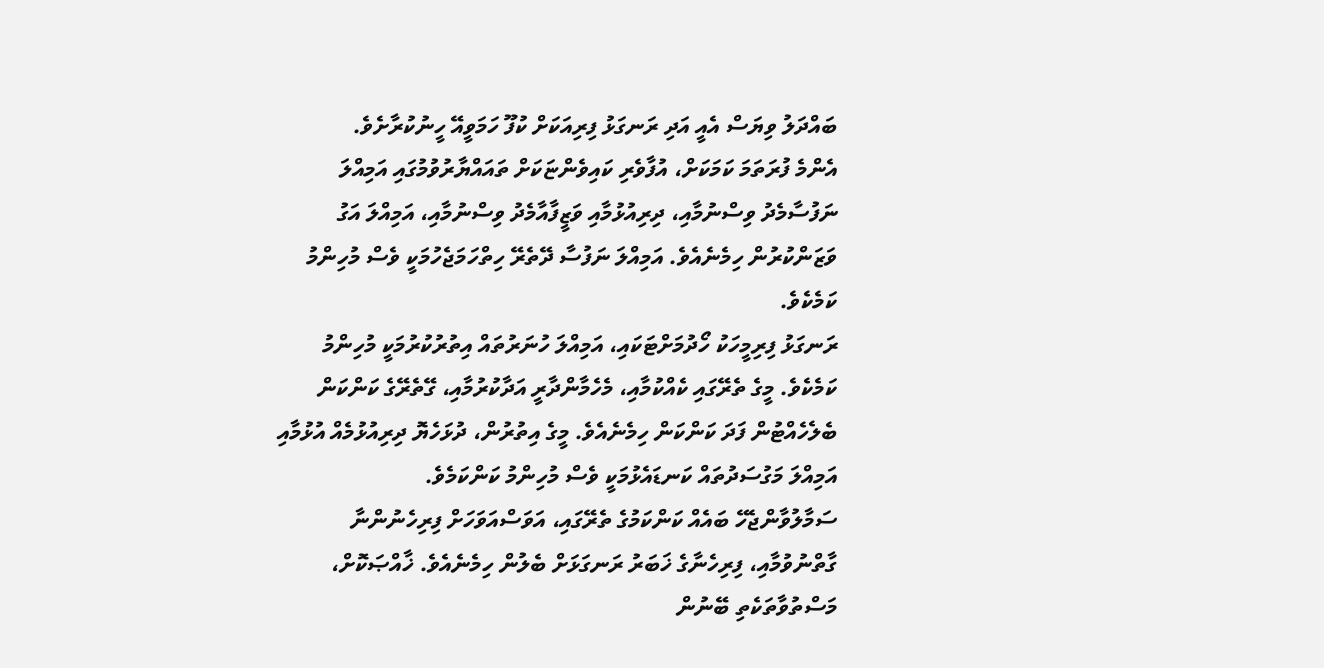ބައްދަލު ވިޔަސް އެއީ އަދި ރަނގަޅު ފިރިއަކަށް ކުފޫ ހަމަވީއޭ ހީނުކުރާށެވެ.
އެންމެ ފުރަތަމަ ކަމަކަށް، އުފާވެރި ކައިވެންޏަކަށް ތައައްޔާރުވުމުގައި އަމިއްލަ ނަފުސާމެދު ވިސްނުމާއި، ދިރިއުޅުމާއި ވަޒީފާއާމެދު ވިސްނުމާއި، އަމިއްލަ އަގު ވަޒަންކުރުން ހިމެނެއެވެ. އަމިއްލަ ނަފުސާ ދޭތެރޭ ހިތްހަމަޖެހުމަކީ ވެސް މުހިންމު ކަމެކެވެ.
ރަނގަޅު ފިރިމީހަކު ހޯދުމަށްޓަކައި، އަމިއްލަ ހުނަރުތައް އިތުރުކުރުމަކީ މުހިންމު ކަމެކެވެ. މީގެ ތެރޭގައި ކެއްކުމާއި، މެހެމާންދާރީ އަދާކުރުމާއި، ގޭތެރޭގެ ކަންކަން ބެލެހެއްޓުން ފަދަ ކަންކަން ހިމެނެއެވެ. މީގެ އިތުރުން، ދުޅަހެޔޮ ދިރިއުޅުމެއް އުޅުމާއި އަމިއްލަ މަގުސަދުތައް ކަނޑައެޅުމަކީ ވެސް މުހިންމު ކަންކަމެވެ.
ސަމާލުވާންޖެހޭ ބައެއް ކަންކަމުގެ ތެރޭގައި، އަވަސްއަވަހަށް ފިރިހެނުންނާ ގާތްނުވުމާއި، ފިރިހެނާގެ ޚަބަރު ރަނގަޅަށް ބެލުން ހިމެނެއެވެ. ޚާއްޞަކޮށް، މަސްތުވާތަކެތި ބޭނުން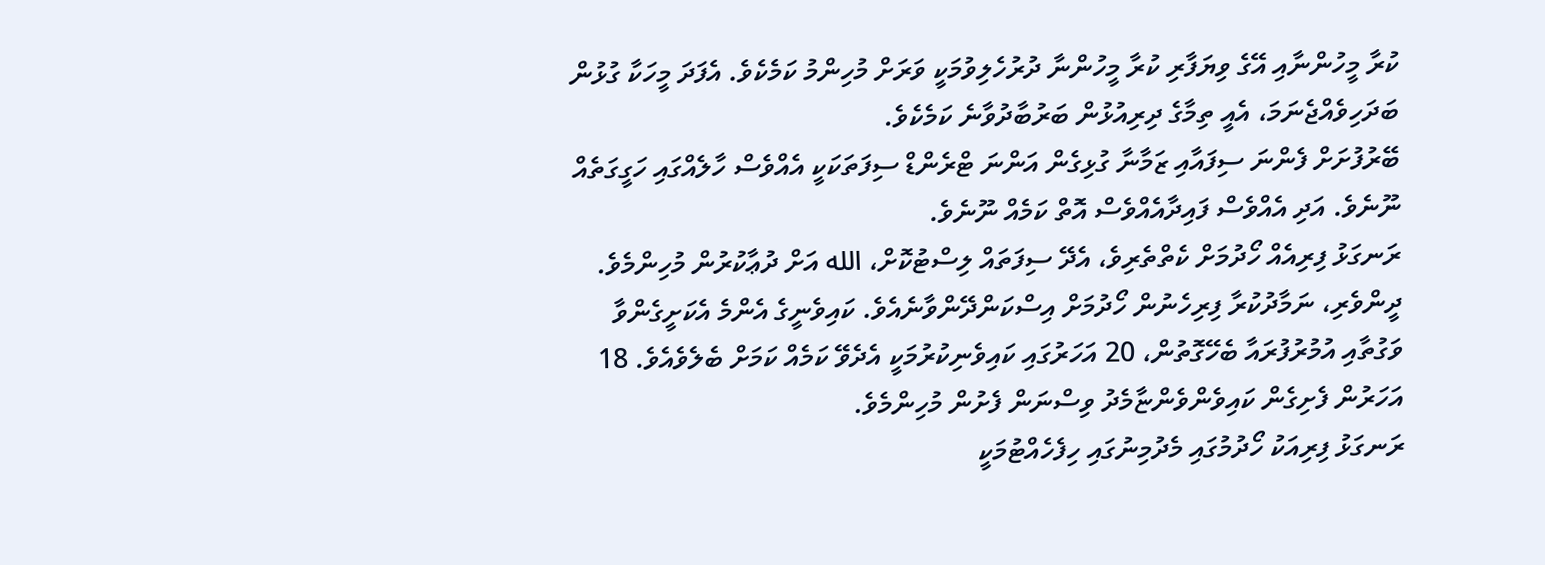ކުރާ މީހުންނާއި އޭގެ ވިޔަފާރި ކުރާ މީހުންނާ ދުރުހެލިވުމަކީ ވަރަށް މުހިންމު ކަމެކެވެ. އެފަދަ މީހަކާ ގުޅުން ބަދަހިވެއްޖެނަމަ، އެއީ ތިމާގެ ދިރިއުޅުން ބަރުބާދުވާނެ ކަމެކެވެ.
ބޭރުފުށަށް ފެންނަ ސިފައާއި ޒަމާނާ ގުޅިގެން އަންނަ ޓްރެންޑް ސިފަތަކަކީ އެއްވެސް ހާލެއްގައި ހަގީގަތެއް ނޫނެވެ. އަދި އެއްވެސް ފައިދާއެއްވެސް އޮތް ކަމެއް ނޫނެވެ.
ރަނގަޅު ފިރިއެއް ހޯދުމަށް ކެތްތެރިވެ، އެދޭ ސިފަތައް ލިސްޓުކޮށް، الله އަށް ދުޢާކުރުން މުހިންމެވެ. ދީންވެރި، ނަމާދުކުރާ ފިރިހެނުން ހޯދުމަށް އިސްކަންދޭންވާނެއެވެ. ކައިވެނީގެ އެންމެ އެކަށީގެންވާ ވަގުތާއި އުމުރުފުރައާ ބެހޭގޮތުން، 20 އަހަރުގައި ކައިވެނިކުރުމަކީ އެދެވޭ ކަމެއް ކަމަށް ބެލެވެއެވެ. 18 އަހަރުން ފެށިގެން ކައިވެންވެންޏާމެދު ވިސްނަން ފެށުން މުހިންމެވެ.
ރަނގަޅު ފިރިއަކު ހޯދުމުގައި މެދުމިނުގައި ހިފެހެއްޓުމަކީ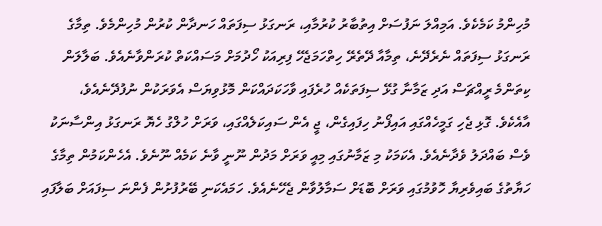މުހިންމު ކަމެކެވެ. އަމިއްލަ ނަފުސަށް އިތުބާރު ކުރުމާއި، ރަނގަޅު ސިފަތައް ހަނދާން ކުރުން މުހިންމެވެ. ތިމާގެ ރަނގަޅު ސިފަތައް ނެރެދޭނެ، ތިމާއާ ދޭތެރޭ ހިތްހަމަޖެހޭ ފިރިއަކު ހޯދުމަށް މަސައްކަތް ކުރަންވާނެއެވެ. ބަލާލަން ކިތަންމެ ރީއްޗަސް އަދި ޒަމާނާ ގުޅޭ ސިފަތަކެއް ހުރެފައި ވާހަކަދައްކަން މޮޅުވިޔަސް އެވަރަކުން ނުފުދޭނެއެވެ،
އާއެކެވެ. ގޮޅި ޖެހި ގަމީހެއްގައި އައިފޯނު ހިފައިގެން، ޖީ އެން ސައިކަލެއްގައި، ވަރަށް ހުލްގު ހެޔޮ ރަނގަޅު އިންސާނަކު ވެސް ބައްދަލު ވެދާނެއެވެ. އެކަމަކު މި ޒަމާނުގައި މިއީ ވަރަށް މަދުން ނޫނީ ވާނެ ކަމެއް ނޫނެވެ. އެހެންކަމުން ތިމާގެ ހަޔާތުގެ ބައިވެރިޔާ ހޮވުމުގައި ވަރަށް ބޮޑަށް ސަމާލުވާން ޖެހޭނެއެވެ. ހަމައެކަނި ބޭރުފުށުން ފެންނަ ސިފައަށް ބަލާފައި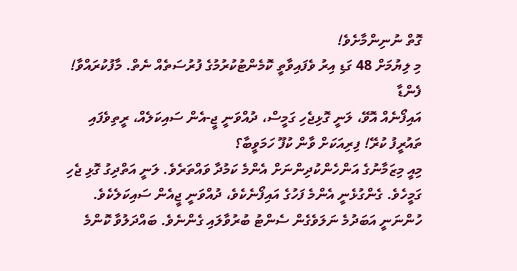ގޮތް ނުނިންމާށެވެ!
މި ލިޔުމަށް 48 ގަޑި އިރު ވެފައިވާތީ ކޮމެންޓުކުރުމުގެ ފުރުސަތެއް ނެތް. މާފުކުރައްވާ!
ފެންޑާ
އައިފޯނެއް އޮވޭ، ލަނީ ގޮޅިޖެހި ގަމީސް، ދުއްވަނީ ޖީ-އެން ސައިކަލެއް، ރީތިވެފައި ތައުރީފު ކުރޭ! ފިރިއަކަށް ވާން ކުފޫ ހަމަވީބާ؟
މިއީ މިޒަމާނުގެ އަންހެންކުދިންނަށް އެންމެ ކަމުދާ ވައްތަރެވެ. ލަނީ އަތްދިގު ގޮޅި ޖެހި ގަމީހެވެ. ގެންގުޅެނީ އެންމެ ފަހުގެ އައިފޯނެކެވެ، ދުއްވަނީ ޖީއެން ސައިކަލެކެވެ. ހުންނަނީ އަބަދުމެ ނަލަވެގެން ސެންޓު ބުރުވާލައި ގެންނެވެ. ބައްދަލުވާ ކޮންމެ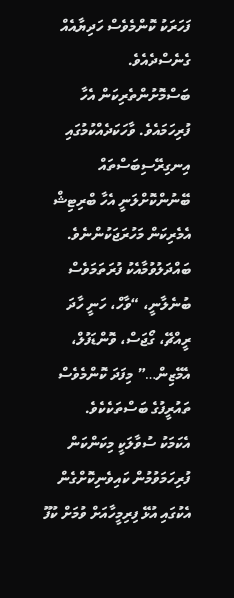ފަހަރަކު ކޮންމެވެސް ހަދިޔާއެއް ގެނެސްދެއެވެ. ބަސްމޮށުންތެރިކަން އެހާ ފުރިހަމައެވެ. ވާހަކަދެއްކުމުގައި އިނގިރޭސިބަސްތައް ބޭނުންކޮށްލަނީ އެހާ ބްރިޓިޝް އެމެރިކަން މަހުރަޖަކުންނެވެ. ބައްދަލުވުމާއެކު ފުރަތަމަވެސް ބުނެލާނީ، “ވާހް، ހަނީ ހާދަ ރީއްޗޭ، ގޯޖަސް، ވޮންޑަފުލް، އެމޭޒިން…” މިފަދަ ކޮންމެވެސް ތައުރީފުގެ ބަސްތަކެކެވެ.
އެކަމަކު ސުވާލަކީ މިކަންކަން ފުރިހަމަވުމުން ކައިވެނިކޮށްގެން އެކުގައި އުޅޭ ފިރިމީހާއަށް ވުމަށް ކުފޫ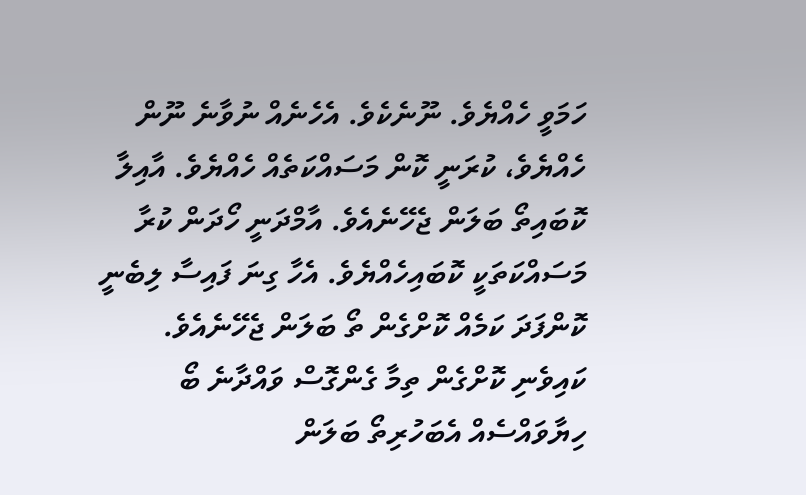ހަމަވީ ހެއްޔެވެ. ނޫނެކެވެ. އެހެނެއް ނުވާނެ ނޫން ހެއްޔެވެ، ކުރަނީ ކޮން މަސައްކަތެއް ހެއްޔެވެ. އާއިލާ ކޮބައިތޯ ބަލަން ޖެހޭނެއެވެ. އާމްދަނީ ހޯދަން ކުރާ މަސައްކަތަކީ ކޮބައިހެއްޔެވެ. އެހާ ގިނަ ފައިސާ ލިބެނީ ކޮންފަދަ ކަމެއް ކޮށްގެން ތޯ ބަލަން ޖެހޭނެއެވެ.
ކައިވެނި ކޮށްގެން ތިމާ ގެންގޮސް ވައްދާނެ ބޯ ހިޔާވައްސެއް އެބަހުރިތޯ ބަލަން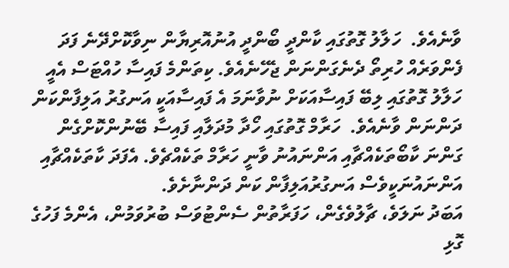ވާނެއެވެ.  ހަލާލު ގޮތުގައި ކާންދީ ބޯންދީ އުނުއޮރިޔާން ނިވާކޮށްދޭނެ ފަދަ ފެންވަރެއް ހުރިތޯ ދެނެގަންނަން ޖެހޭނެއެވެ. ކިތަންމެ ފައިސާ ހުއްޓަސް އެއީ ހަލާލު ގޮތުގައި ލިބޭ ފައިސާއަކަށް ނުވާނަމަ އެ ފައިސާއަކީ އަނގުރު އަލިފާންކަން ދަންނަން ވާނެއެވެ.  ހަރާމް ގޮތުގައި ހޯދާ މުދަލާއި ފައިސާ ބޭނުންކޮށްގެން ގަންނަ ކާބޯތަކެއްޗާއި އަންނައުނު ވާނީ ހަރާމް ތަކެއްޗެވެ. އެފަދަ ކާތަކެއްޗާއި އަންނައުނަކީވެސް އަނގުރުއަލިފާން ކަން ދަންނާށެވެ.
އަބަދު ނަލަވެ، ޗާލުވެގެން، ހަފަރާތުން ސެންޓުވަސް ބުރުވަމުން، އެންމެ ފަހުގެ ގޮޅި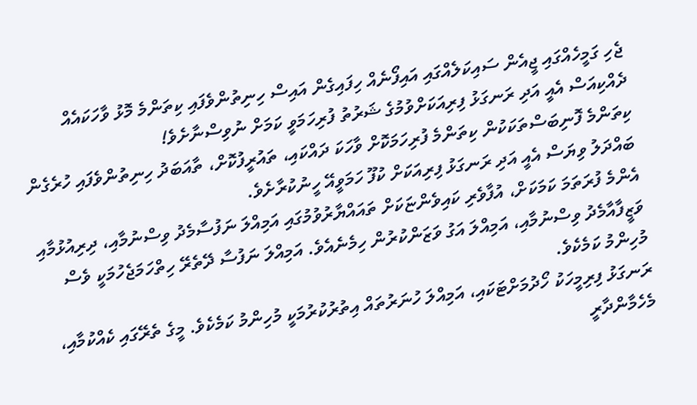ޖެހި ގަމީހެއްގައި ޖީއެން ސައިކަލެއްގައި އައިފޯނެއް ހިފައިގެން އައިސް ހިނިތުންވެފައި ކިތަންމެ މޮޅު ވާހަކައެއް ދެއްކިއަސް އެއީ އަދި ރަނގަޅު ފިރިއަކަށްވުމުގެ ޝަރުތު ފުރިހަމަވީ ކަމަށް ނުވިސްނާށެވެ!
ކިތަންމެ ފޮނިބަސްތަކަކުން ކިތަންމެ ފުރިހަމަކޮށް ވާހަކަ ދައްކައި، ތައުރީފުކޮށް، ތާއަބަދު ހިނިތުންވެފައި ހުރެގެން ބައްދަލު ވިޔަސް އެއީ އަދި ރަނގަޅު ފިރިއަކަށް ކުފޫ ހަމަވީއޭ ހީނުކުރާށެވެ.
އެންމެ ފުރަތަމަ ކަމަކަށް، އުފާވެރި ކައިވެންޏަކަށް ތައައްޔާރުވުމުގައި އަމިއްލަ ނަފުސާމެދު ވިސްނުމާއި، ދިރިއުޅުމާއި ވަޒީފާއާމެދު ވިސްނުމާއި، އަމިއްލަ އަގު ވަޒަންކުރުން ހިމެނެއެވެ. އަމިއްލަ ނަފުސާ ދޭތެރޭ ހިތްހަމަޖެހުމަކީ ވެސް މުހިންމު ކަމެކެވެ.
ރަނގަޅު ފިރިމީހަކު ހޯދުމަށްޓަކައި، އަމިއްލަ ހުނަރުތައް އިތުރުކުރުމަކީ މުހިންމު ކަމެކެވެ. މީގެ ތެރޭގައި ކެއްކުމާއި، މެހެމާންދާރީ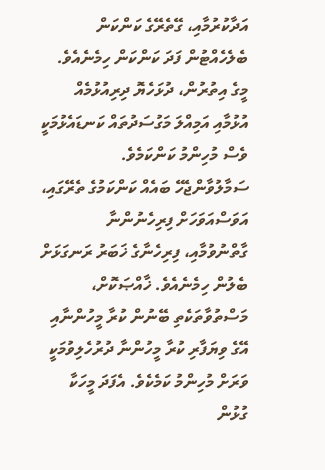އަދާކުރުމާއި، ގޭތެރޭގެ ކަންކަން ބެލެހެއްޓުން ފަދަ ކަންކަން ހިމެނެއެވެ. މީގެ އިތުރުން، ދުޅަހެޔޮ ދިރިއުޅުމެއް އުޅުމާއި އަމިއްލަ މަގުސަދުތައް ކަނޑައެޅުމަކީ ވެސް މުހިންމު ކަންކަމެވެ.
ސަމާލުވާންޖެހޭ ބައެއް ކަންކަމުގެ ތެރޭގައި، އަވަސްއަވަހަށް ފިރިހެނުންނާ ގާތްނުވުމާއި، ފިރިހެނާގެ ޚަބަރު ރަނގަޅަށް ބެލުން ހިމެނެއެވެ. ޚާއްޞަކޮށް، މަސްތުވާތަކެތި ބޭނުން ކުރާ މީހުންނާއި އޭގެ ވިޔަފާރި ކުރާ މީހުންނާ ދުރުހެލިވުމަކީ ވަރަށް މުހިންމު ކަމެކެވެ. އެފަދަ މީހަކާ ގުޅުން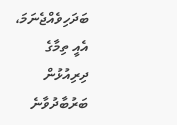ބަދަހިވެއްޖެނަމަ، އެއީ ތިމާގެ ދިރިއުޅުން ބަރުބާދުވާނެ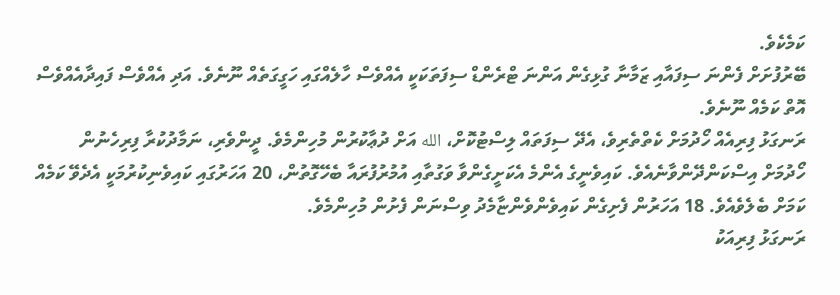ކަމެކެވެ.
ބޭރުފުށަށް ފެންނަ ސިފައާއި ޒަމާނާ ގުޅިގެން އަންނަ ޓްރެންޑް ސިފަތަކަކީ އެއްވެސް ހާލެއްގައި ހަގީގަތެއް ނޫނެވެ. އަދި އެއްވެސް ފައިދާއެއްވެސް އޮތް ކަމެއް ނޫނެވެ.
ރަނގަޅު ފިރިއެއް ހޯދުމަށް ކެތްތެރިވެ، އެދޭ ސިފަތައް ލިސްޓުކޮށް، الله އަށް ދުޢާކުރުން މުހިންމެވެ. ދީންވެރި، ނަމާދުކުރާ ފިރިހެނުން ހޯދުމަށް އިސްކަންދޭންވާނެއެވެ. ކައިވެނީގެ އެންމެ އެކަށީގެންވާ ވަގުތާއި އުމުރުފުރައާ ބެހޭގޮތުން، 20 އަހަރުގައި ކައިވެނިކުރުމަކީ އެދެވޭ ކަމެއް ކަމަށް ބެލެވެއެވެ. 18 އަހަރުން ފެށިގެން ކައިވެންވެންޏާމެދު ވިސްނަން ފެށުން މުހިންމެވެ.
ރަނގަޅު ފިރިއަކު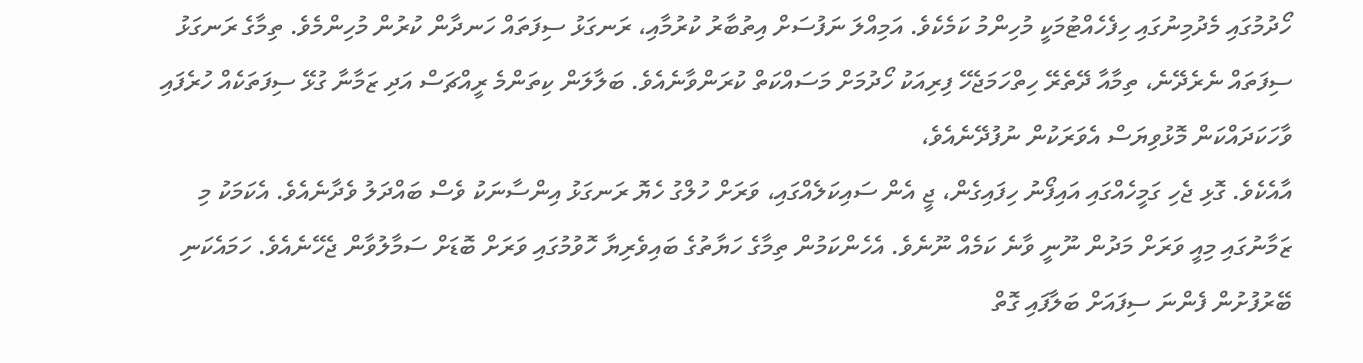ހޯދުމުގައި މެދުމިނުގައި ހިފެހެއްޓުމަކީ މުހިންމު ކަމެކެވެ. އަމިއްލަ ނަފުސަށް އިތުބާރު ކުރުމާއި، ރަނގަޅު ސިފަތައް ހަނދާން ކުރުން މުހިންމެވެ. ތިމާގެ ރަނގަޅު ސިފަތައް ނެރެދޭނެ، ތިމާއާ ދޭތެރޭ ހިތްހަމަޖެހޭ ފިރިއަކު ހޯދުމަށް މަސައްކަތް ކުރަންވާނެއެވެ. ބަލާލަން ކިތަންމެ ރީއްޗަސް އަދި ޒަމާނާ ގުޅޭ ސިފަތަކެއް ހުރެފައި ވާހަކަދައްކަން މޮޅުވިޔަސް އެވަރަކުން ނުފުދޭނެއެވެ،
އާއެކެވެ. ގޮޅި ޖެހި ގަމީހެއްގައި އައިފޯނު ހިފައިގެން، ޖީ އެން ސައިކަލެއްގައި، ވަރަށް ހުލްގު ހެޔޮ ރަނގަޅު އިންސާނަކު ވެސް ބައްދަލު ވެދާނެއެވެ. އެކަމަކު މި ޒަމާނުގައި މިއީ ވަރަށް މަދުން ނޫނީ ވާނެ ކަމެއް ނޫނެވެ. އެހެންކަމުން ތިމާގެ ހަޔާތުގެ ބައިވެރިޔާ ހޮވުމުގައި ވަރަށް ބޮޑަށް ސަމާލުވާން ޖެހޭނެއެވެ. ހަމައެކަނި ބޭރުފުށުން ފެންނަ ސިފައަށް ބަލާފައި ގޮތް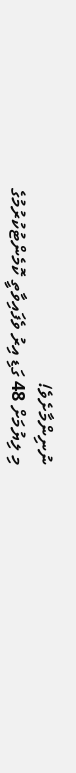ނުނިންމާށެވެ!
މި ލިޔުމަށް 48 ގަޑި އިރު ވެފައިވާތީ ކޮމެންޓުކުރުމުގެ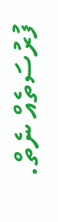ފުރުސަތެއް ނެތް.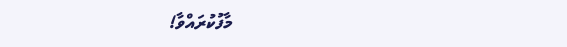މާފުކުރައްވާ!